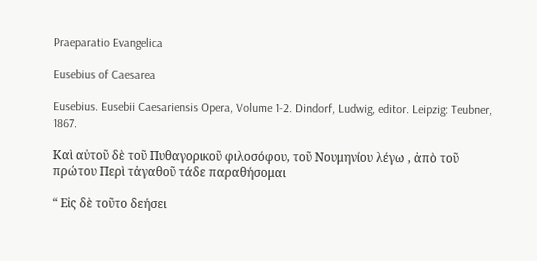Praeparatio Evangelica

Eusebius of Caesarea

Eusebius. Eusebii Caesariensis Opera, Volume 1-2. Dindorf, Ludwig, editor. Leipzig: Teubner, 1867.

Καὶ αὐτοῦ δὲ τοῦ Πυθαγορικοῦ φιλοσόφου, τοῦ Νουμηνίου λέγω , ἀπὸ τοῦ πρώτου Περὶ τἀγαθοῦ τάδε παραθήσομαι

“ Εἰς δὲ τοῦτο δεήσει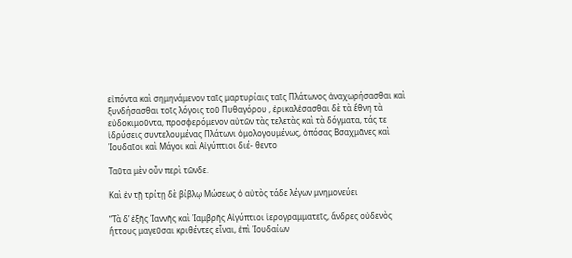εἰπόντα καὶ σημηνάμενον ταῖς μαρτυρίαις ταῖς Πλάτωνος ἀναχωρήσασθαι καὶ ξυνδήσασθαι τοῖς λόγοις τοῦ Πυθαγόρου , ἐρικαλἐσασθαι δὲ τὰ ἔθνη τὰ εὐδοκιμοῦντα, προσφερόμενον αὐτῶν τὰς τελετὰς καὶ τὰ δόγματα, τάς τε ἱδρύσεις συντελουμένας Πλάτωνι ὁμολογουμένως, ὁπόσας Βσαχμᾶνες καὶ Ἰουδαῖοι καὶ Μάγοι καὶ Αἰγύπτιοι διέ- θεντο

Ταῦτα μὲν οὖν περὶ τῶνδε.

Καὶ ἐν τῇ τρίτῃ δὲ βίβλῳ Μώσεως ὁ αὐτὸς τάδε λέγων μνημονεύει

“Τὰ δ’ ἐξῆς Ἰαννῆς καὶ Ἰαμβρῆς Αἰγύπτιοι ἱερογραμματεῖς, ἄνδρες οὐδενὸς ἥττους μαγεῦσαι κριθέντες εἶναι, ἐπὶ Ἰουδαίων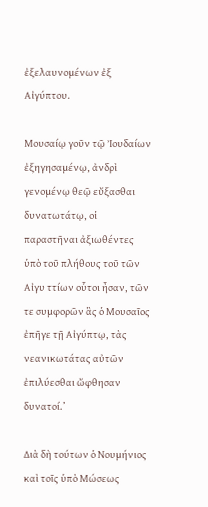ἐξελαυνομένων ἐξ Αἰγύπτου.

Μουσαίῳ γοῦν τῷ Ἰουδαίων ἐξηγησαμένῳ, ἀνδρὶ γενομένῳ θεῷ εὔξασθαι δυνατωτάτῳ, οἱ παραστῆναι ἀξιωθέντες ὑπὸ τοῦ πλήθους τοῦ τῶν Αἰγυ ττίων οὗτοι ἦσαν, τῶν τε συμφορῶν ἃς ὁ Μουσαῖος ἐπῆγε τῇ Αἰγύπτῳ, τὰς νεανικωτάτας αὐτῶν ἐπιλύεσθαι ὤφθησαν δυνατοί.’

Διὰ δὴ τούτων ὁ Νουμήνιος καὶ τοῖς ὑπὸ Μώσεως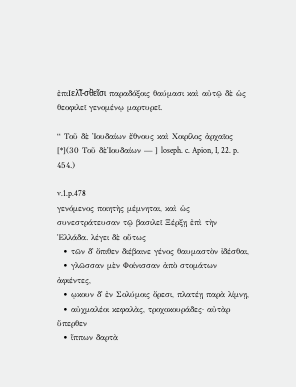ἐπιIελ͂ῖ-σθ̀εῖσι παραδόξοις θαύμασι καὶ αὐτῷ δὲ ὡς θεοφιλεῖ γενομένῳ μαρτυρεῖ.

“ Τοῦ δὲ Ἰουδαίων ἔθνους καὶ Χοιρίλος ἀρχαῖος [*](30 Τοῦ δὲἸουδαίων — ] loseph. c. Apion, I, 22. p. 454.)

v.1.p.478
γενόμενος ποιητὴς μέμνηται, καὶ ὡς συνεστράτευσαν τῷ βασιλεῖ Ξέρξῃ ἐπὶ τὴν Ἑλλάδα. λέγει δὲ οὕτως
  • τῶν δ᾿ ὄπιθεν διέβαινε γένος θαυμαστὸν ἰδέσθαι,
  • γλῶσσαν μὲν Φοίνισσαν ἀπὸ στομάτων ἀφιέντες,
  • ῳκουν δ᾿ ἐν Σολύμοις ὄρεσι, πλατέῃ παρὰ λίμνῃ,
  • αὐχμαλέοι κεφαλὰς, τροχοκουράδες· αὐτὰρ ὕπερθεν
  • ἵππων δαρτὰ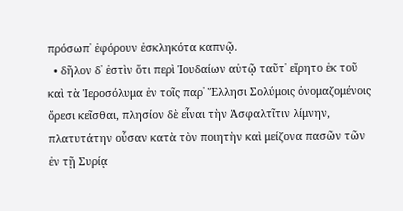πρόσωπ᾿ ἐφόρουν ἐσκληκότα καπνῷ.
  • δῆλον δ᾿ ἐστὶν ὅτι περὶ Ἰουδαίων αὐτῷ ταῦτ᾿ εἴρητο ἐκ τοῦ καὶ τὰ Ἱεροσόλυμα ἐν τοῖς παρ᾿ Ἕλλησι Σολύμοις ὀνομαζομένοις ὄρεσι κεῖσθαι, πλησίον δὲ εἶναι τὴν Ἀσφαλτῖτιν λίμνην, πλατυτάτην οὖσαν κατὰ τὸν ποιητὴν καὶ μείζονα πασῶν τῶν ἐν τῇ Συρίᾳ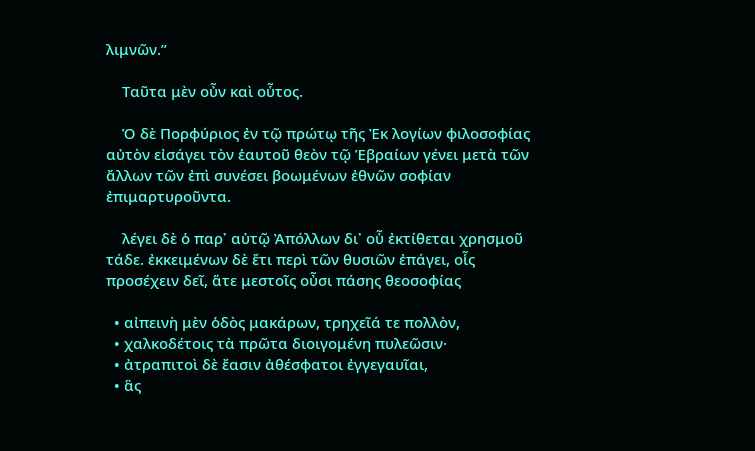λιμνῶν.”

    Ταῦτα μὲν οὖν καὶ οὗτος.

    Ὁ δὲ Πορφύριος ἐν τῷ πρώτῳ τῆς Ἐκ λογίων φιλοσοφίας αὐτὸν εἰσάγει τὸν ἑαυτοῦ θεὸν τῷ Ἑβραίων γένει μετὰ τῶν ἄλλων τῶν ἐπὶ συνέσει βοωμένων ἐθνῶν σοφίαν ἐπιμαρτυροῦντα.

    λέγει δὲ ὁ παρ᾿ αὐτῷ Ἀπόλλων δι᾿ οὗ ἐκτίθεται χρησμοῦ τάδε. ἐκκειμένων δὲ ἔτι περὶ τῶν θυσιῶν ἐπάγει, οἷς προσέχειν δεῖ, ἅτε μεστοῖς οὖσι πάσης θεοσοφίας

  • αἰπεινὴ μὲν ὁδὸς μακάρων, τρηχεῖά τε πολλὸν,
  • χαλκοδέτοις τὰ πρῶτα διοιγομένη πυλεῶσιν·
  • ἀτραπιτοὶ δὲ ἔασιν ἀθέσφατοι ἐγγεγαυῖαι,
  • ἃς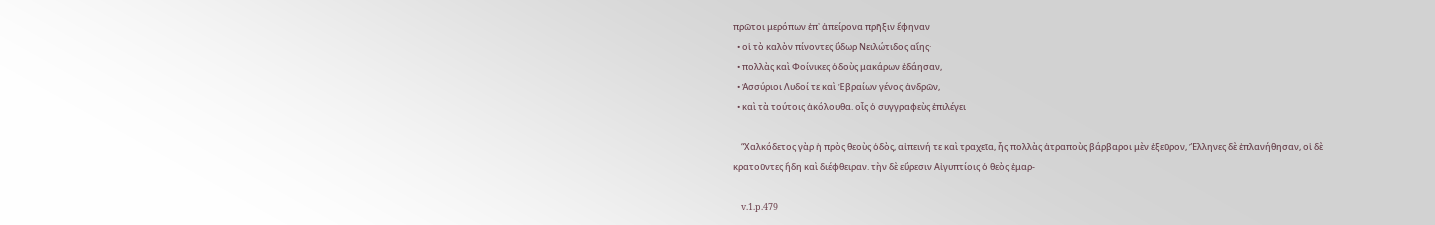πρῶτοι μερόπων ἐπ᾿ ἀπείρονα πρῆξιν ἔφηναν
  • οἱ τὸ καλὸν πίνοντες ὕδωρ Νειλώτιδος αἴης·
  • πολλὰς καὶ Φοίνικες ὁδοὺς μακάρων ἐδάησαν,
  • Ἀσσύριοι Λυδοί τε καὶ Ἑβραίων γένος ἀνδρῶν,
  • καὶ τὰ τούτοις ἀκόλουθα. οἷς ὁ συγγραφεὺς ἐπιλέγει

    “Χαλκόδετος γὰρ ἡ πρὸς θεοὺς ὁδὸς, αἰπεινή τε καὶ τραχεῖα, ἧς πολλὰς ἀτραποὺς βάρβαροι μὲν ἐξεῦρον, Ἕλληνες δὲ ἐπλανήθησαν, οἱ δὲ κρατοῦντες ἤδη καὶ διέφθειραν. τὴν δὲ εὕρεσιν Αἰγυπτίοις ὁ θεὸς ἐμαρ-

    v.1.p.479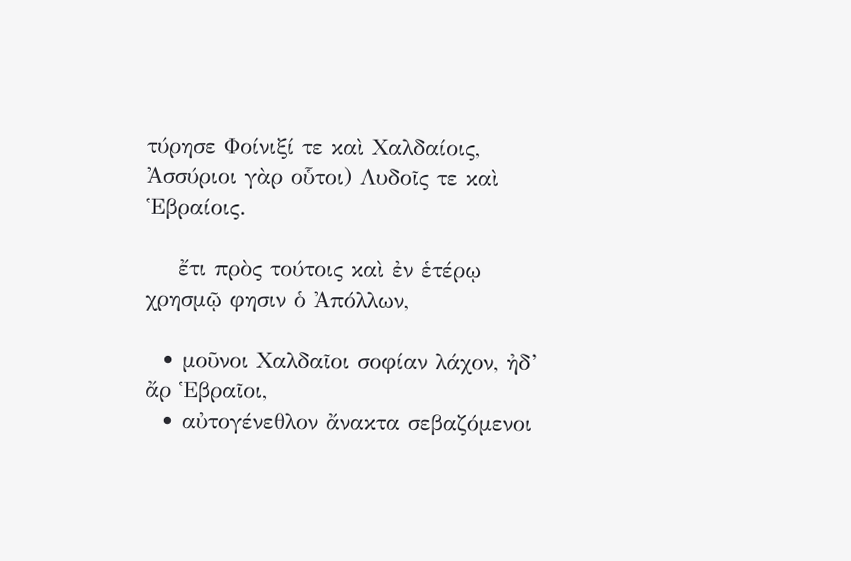τύρησε Φοίνιξί τε καὶ Χαλδαίοις, Ἀσσύριοι γὰρ οὗτοι) Λυδοῖς τε καὶ Ἑβραίοις.

    ἔτι πρὸς τούτοις καὶ ἐν ἑτέρῳ χρησμῷ φησιν ὁ Ἀπόλλων,

  • μοῦνοι Χαλδαῖοι σοφίαν λάχον, ἠδ’ ἄρ Ἑβραῖοι,
  • αὐτογένεθλον ἄνακτα σεβαζόμενοι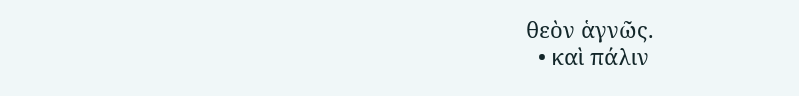θεὸν ἁγνῶς.
  • καὶ πάλιν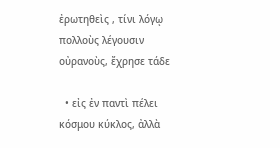ἐρωτηθεὶς , τίνι λόγῳ πολλοὺς λέγουσιν οὐρανοὺς, ἔχρησε τάδε

  • εἰς ἐν παντὶ πέλει κόσμου κύκλος, ἀλλὰ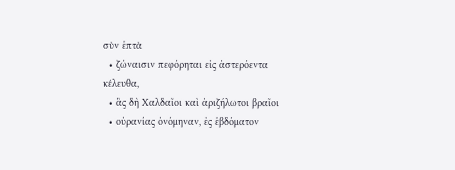σὺν ἑπτὰ
  • ζώναισιν πεφόρηται εἰς ἀστερόεντα κέλευθα,
  • ἃς δὴ Χαλδαῖοι καὶ ἀριζήλωτοι βραῖοι
  • οὐρανίας ὀνόμηναν, ἐς ἑβδόματον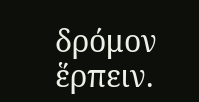δρόμον ἕρπειν.